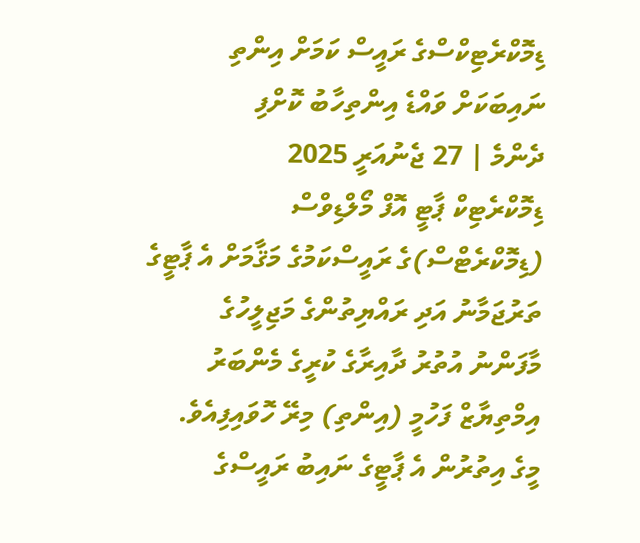ޑިމޮކްރެޓިކްސްގެ ރައީސް ކަމަށް އިންތި ނައިބަކަށް ވައްޑެ އިންތިހާބު ކޮށްފި
ދެންމެ | 27 ޖެނުއަރީ 2025
ޑިމޮކްރެޓިކް ޕާޓީ އޮފް މޯލްޑިވްސް (ޑިމޮކްރެޓްސް)ގެ ރައީސްކަމުގެ މަޤާމަށް އެ ޕާޓީގެ ތަރުޖަމާނު އަދި ރައްޔިތުންގެ މަޖިލީހުގެ މާފަންނު އުތުރު ދާއިރާގެ ކުރީގެ މެންބަރު އިމްތިޔާޒް ފަހުމީ (އިންތި) މިރޭ ހޮވައިފިއެވެ.
މީގެ އިތުރުން އެ ޕާޓީގެ ނައިބު ރައީސްގެ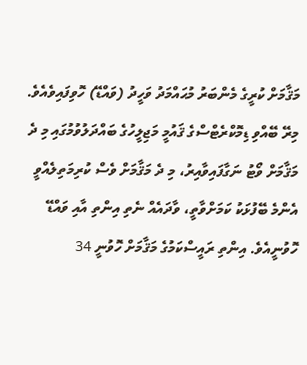މަޤާމަށް ކުރީގެ މެންބަރު މުޙައްމަދު ވަހީދު (ވައްޑޭ) ހޮވިފައިވެއެވެ.
މިރޭ ބޭއްވި ޑިމޮކްރެޓްސްގެ ޤައުމީ މަޖިލީހުގެ ބައްދަލުވުމުގައި މި ދެ މަޤާމަށް ވޯޓު ނަގާފައިވާއިރު، މި ދެ މަޤާމަށް ވެސް ކުރިމަތިލެއްވީ އެންމެ ބޭފުޅަކު ކަމަށްވާތީ، ވާދައެއް ނެތި އިންތި އާއި ވައްޑޭ ހޮވުނީއެވެ. އިންތި ރައީސްކަމުގެ މަޤާމަށް ހޮވުނީ 34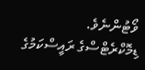ވޯޓުންނެވެ.
ޑިމޮކްރެޓްސްގެ ރައީސްކަމުގެ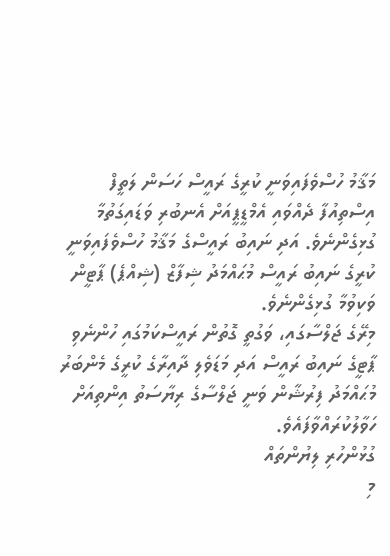މަޤާމު ހުސްވެފައިވަނީ ކުރީގެ ރައީސް ހަސަން ލަތީފް އިސްތިއުފާ ދެއްވައި އެމްޑީޕީއަށް އެނބުރި ވަޑައިގަތުމާ ގުޅިގެންނެވެ. އަދި ނައިބު ރައީސްގެ މަޤާމު ހުސްވެފައިވަނީ ކުރީގެ ނައިބު ރައީސް މުޙައްމަދު ޝިފާޒް (ޝިއްޕެ) ޕާޓީން ވަކިވުމާ ގުޅިގެންނެވެ.
މިރޭގެ ޖަލްސާގައި، ވަގުތީ ގޮތުން ރައީސްކަމުގައި ހުންނެވި ޕާޓީގެ ނައިބު ރައީސް އަދި މަޑަވެލި ދާއިރާގެ ކުރީގެ މެންބަރު މުޙައްމަދު ފިރުޝާން ވަނީ ޖަލްސާގެ ރިޔާސަތު އިންތިއަށް ހަވާލުކުރައްވާފައެވެ.
ގުޅުންހުރި ލިޔުންތައް
މި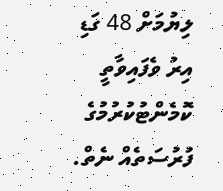ލިޔުމަށް 48 ގަޑި އިރު ވެފައިވާތީ ކޮމެންޓުކުރުމުގެ ފުރުސަތެއް ނެތް.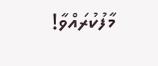މާފުކުރައްވާ!